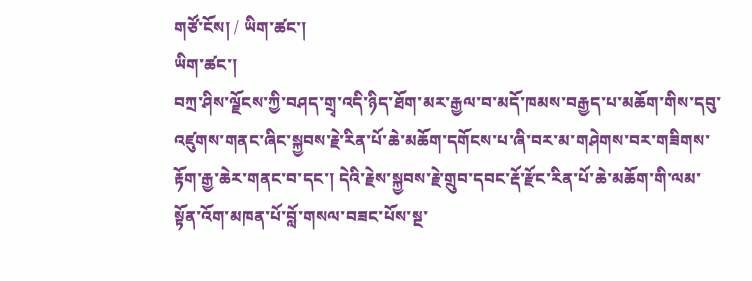གཙོ་ངོས། / ཡིག་ཚང་།
ཡིག་ཚང་།
བཀྲ་ཤིས་ལྗོངས་ཀྱི་བཤད་གྲྭ་འདི་ཉིད་ཐོག་མར་རྒྱལ་བ་མདོ་ཁམས་བརྒྱད་པ་མཆོག་གིས་དབུ་འཛུགས་གནང་ཞིང་སྐྱབས་རྗེ་རིན་པོ་ཆེ་མཆོག་དགོངས་པ་ཞི་བར་མ་གཤེགས་བར་གཟིགས་རྟོག་རྒྱ་ཆེར་གནང་བ་དང་། དེའི་རྗེས་སྐྱབས་རྗེ་གྲུབ་དབང་རྡོ་རྫོང་རིན་པོ་ཆེ་མཆོག་གི་ལམ་སྟོན་འོག་མཁན་པོ་བློ་གསལ་བཟང་པོས་སྔ་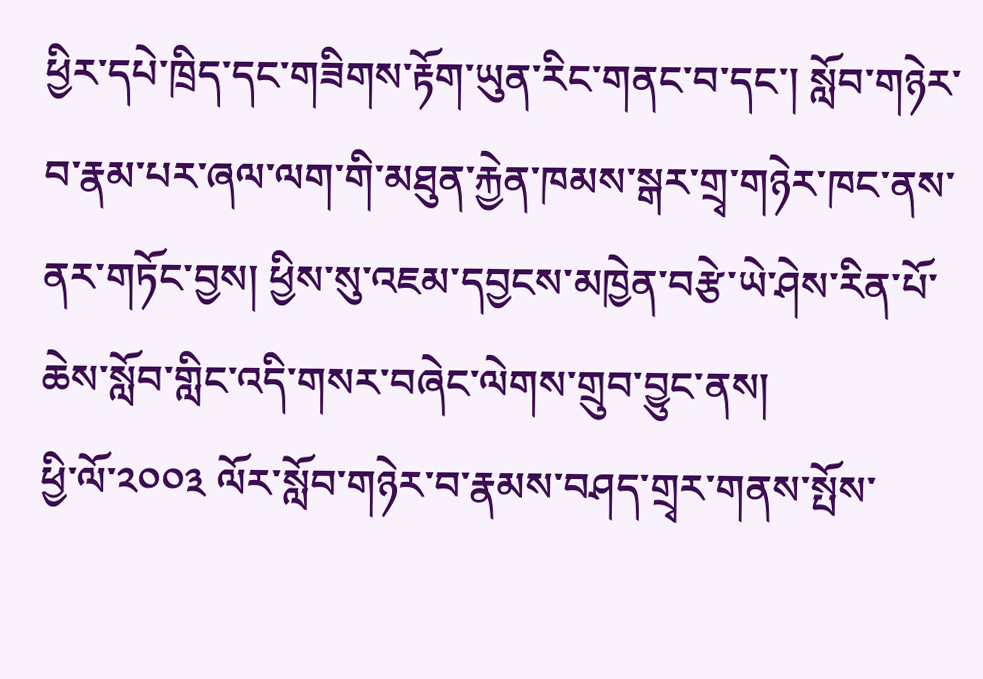ཕྱིར་དཔེ་ཁྲིད་དང་གཟིགས་རྟོག་ཡུན་རིང་གནང་བ་དང་། སློབ་གཉེར་བ་རྣམ་པར་ཞལ་ལག་གི་མཐུན་རྐྱེན་ཁམས་སྒར་གྲྭ་གཉེར་ཁང་ནས་ནར་གཏོང་བྱས། ཕྱིས་སུ་འཇམ་དབྱངས་མཁྱེན་བརྩེ་ཡེ་ཤེས་རིན་པོ་ཆེས་སློབ་གླིང་འདི་གསར་བཞེང་ལེགས་གྲུབ་བྱུང་ནས།
ཕྱི་ལོ་༢༠༠༣ ལོར་སློབ་གཉེར་བ་རྣམས་བཤད་གྲྭར་གནས་སྤོས་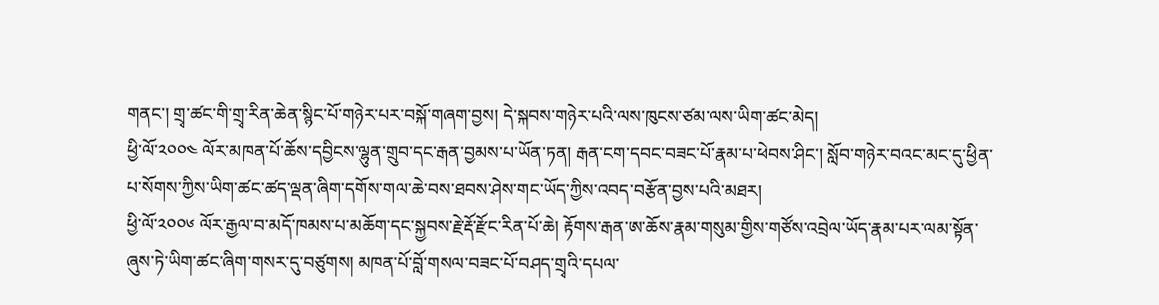གནང་། གྲྭ་ཚང་གི་གྲྭ་རིན་ཆེན་སྙིང་པོ་གཉེར་པར་བསྐོ་གཞག་བྱས། དེ་སྐབས་གཉེར་པའི་ལས་ཁུངས་ཙམ་ལས་ཡིག་ཚང་མེད།
ཕྱི་ལོ་༢༠༠༤ ལོར་མཁན་པོ་ཆོས་དབྱིངས་ལྷུན་གྲུབ་དང་རྒན་བྱམས་པ་ཡོན་ཏན། རྒན་ངག་དབང་བཟང་པོ་རྣམ་པ་ཕེབས་ཤིང་། སློབ་གཉེར་བའང་མང་དུ་ཕྱིན་པ་སོགས་ཀྱིས་ཡིག་ཚང་ཚད་ལྡན་ཞིག་དགོས་གལ་ཆེ་བས་ཐབས་ཤེས་གང་ཡོད་ཀྱིས་འབད་བརྩོན་བྱས་པའི་མཐར།
ཕྱི་ལོ་༢༠༠༦ ལོར་རྒྱལ་བ་མདོ་ཁམས་པ་མཆོག་དང་སྐྱབས་རྗེ་རྡོ་རྫོང་རིན་པོ་ཆེ། རྟོགས་རྒན་ཨ་ཆོས་རྣམ་གསུམ་གྱིས་གཙོས་འབྲེལ་ཡོད་རྣམ་པར་ལམ་སྟོན་ཞུས་ཏེ་ཡིག་ཚང་ཞིག་གསར་དུ་བཙུགས། མཁན་པོ་བློ་གསལ་བཟང་པོ་བཤད་གྲྭའི་དཔལ་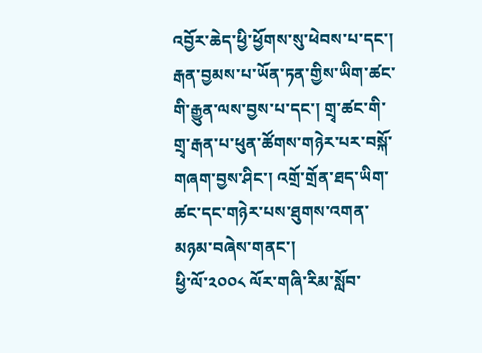འབྱོར་ཆེད་ཕྱི་ཕྱོགས་སུ་ཕེབས་པ་དང་། རྒན་བྱམས་པ་ཡོན་ཏན་གྱིས་ཡིག་ཚང་གི་རྒྱུན་ལས་བྱས་པ་དང་། གྲྭ་ཚང་གི་གྲྭ་རྒན་པ་ཕུན་ཚོགས་གཉེར་པར་བསྐོ་གཞག་བྱས་ཤིང་། འགྲོ་གྲོན་ཐད་ཡིག་ཚང་དང་གཉེར་པས་ཐུགས་འགན་མཉམ་བཞེས་གནང་།
ཕྱི་ལོ་༢༠༠༨ ལོར་གཞི་རིམ་སློབ་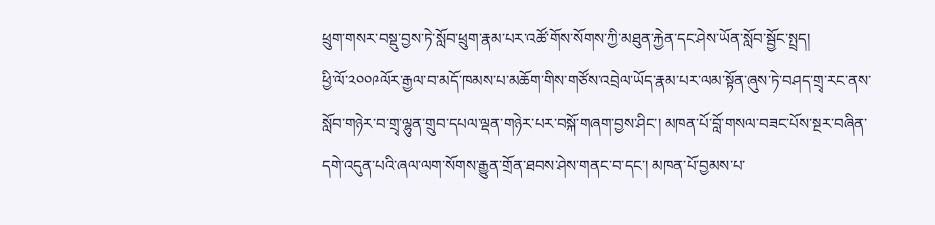ཕྲུག་གསར་བསྡུ་བྱས་ཏེ་སློབ་ཕྲུག་རྣམ་པར་འཚོ་གོས་སོགས་ཀྱི་མཐུན་རྐྱེན་དང་ཤེས་ཡོན་སློབ་སྦྱོང་སྤྲད།
ཕྱི་ལོ་༢༠༠༩ལོར་རྒྱལ་བ་མདོ་ཁམས་པ་མཆོག་གིས་གཙོས་འབྲེལ་ཡོད་རྣམ་པར་ལམ་སྟོན་ཞུས་ཏེ་བཤད་གྲྭ་རང་ནས་སློབ་གཉེར་བ་གྲྭ་ལྷུན་གྲུབ་དཔལ་ལྡན་གཉེར་པར་བསྐོ་གཞག་བྱས་ཤིང་། མཁན་པོ་བློ་གསལ་བཟང་པོས་སྔར་བཞིན་དགེ་འདུན་པའི་ཞལ་ལག་སོགས་རྒྱུན་གྲོན་ཐབས་ཤེས་གནང་བ་དང་། མཁན་པོ་བྱམས་པ་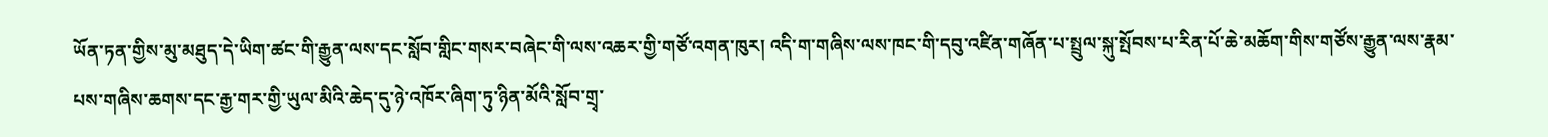ཡོན་ཏན་གྱིས་མུ་མཐུད་དེ་ཡིག་ཚང་གི་རྒྱུན་ལས་དང་སློབ་གླིང་གསར་བཞེང་གི་ལས་འཆར་གྱི་གཙོ་འགན་ཁུར། འདི་ག་གཞིས་ལས་ཁང་གི་དབུ་འཛིན་གཞོན་པ་སྤྲུལ་སྐུ་སྤོབས་པ་རིན་པོ་ཆེ་མཆོག་གིས་གཙོས་རྒྱུན་ལས་རྣམ་པས་གཞིས་ཆགས་དང་རྒྱ་གར་གྱི་ཡུལ་མིའི་ཆེད་དུ་ཉེ་འཁོར་ཞིག་ཏུ་ཉིན་མོའི་སློབ་གྲྭ་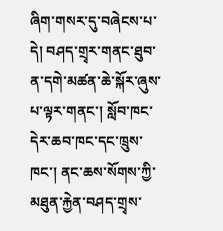ཞིག་གསར་དུ་བཞེངས་པ་དེ། བཤད་གྲྭར་གནང་ཐུབ་ན་དགེ་མཚན་ཆེ་སྐོར་ཞུས་པ་ལྟར་གནང་། སློབ་ཁང་དེར་ཆབ་ཁང་དང་ཁྲུས་ཁང་། ནང་ཆས་སོགས་ཀྱི་མཐུན་རྐྱེན་བཤད་གྲྭས་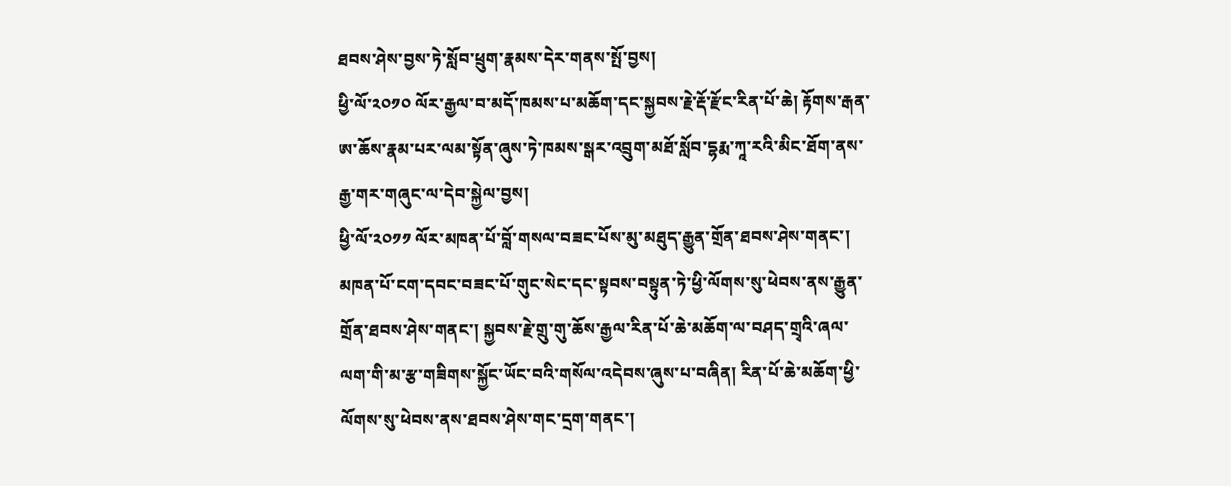ཐབས་ཤེས་བྱས་ཏེ་སློབ་ཕྲུག་རྣམས་དེར་གནས་སྤོ་བྱས།
ཕྱི་ལོ་༢༠༡༠ ལོར་རྒྱལ་བ་མདོ་ཁམས་པ་མཆོག་དང་སྐྱབས་རྗེ་རྡོ་རྫོང་རིན་པོ་ཆེ། རྟོགས་རྒན་ཨ་ཆོས་རྣམ་པར་ལམ་སྟོན་ཞུས་ཏེ་ཁམས་སྒར་འབྲུག་མཐོ་སློབ་དྷརྨ་ཀཱ་རའི་མིང་ཐོག་ནས་རྒྱ་གར་གཞུང་ལ་དེབ་སྐྱེལ་བྱས།
ཕྱི་ལོ་༢༠༡༡ ལོར་མཁན་པོ་བློ་གསལ་བཟང་པོས་མུ་མཐུད་རྒྱུན་གྲོན་ཐབས་ཤེས་གནང་། མཁན་པོ་ངག་དབང་བཟང་པོ་གུང་སེང་དང་སྟབས་བསྟུན་ཏེ་ཕྱི་ལོགས་སུ་ཕེབས་ནས་རྒྱུན་གྲོན་ཐབས་ཤེས་གནང་། སྐྱབས་རྗེ་གྲུ་གུ་ཆོས་རྒྱལ་རིན་པོ་ཆེ་མཆོག་ལ་བཤད་གྲྭའི་ཞལ་ལག་གི་མ་རྩ་གཟིགས་སྐྱོང་ཡོང་བའི་གསོལ་འདེབས་ཞུས་པ་བཞིན། རིན་པོ་ཆེ་མཆོག་ཕྱི་ལོགས་སུ་ཕེབས་ནས་ཐབས་ཤེས་གང་དྲག་གནང་།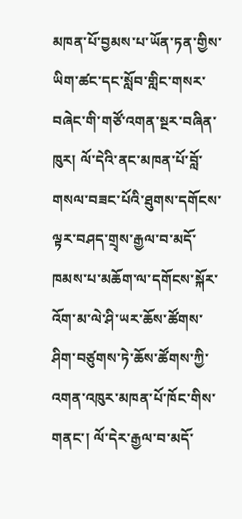མཁན་པོ་བྱམས་པ་ཡོན་ཏན་གྱིས་ཡིག་ཚང་དང་སློབ་གླིང་གསར་བཞེང་གི་གཙོ་འགན་སྔར་བཞིན་ཁུར། ལོ་དེའི་ནང་མཁན་པོ་བློ་གསལ་བཟང་པོའི་ཐུགས་དགོངས་ལྟར་བཤད་གྲྭས་རྒྱལ་བ་མདོ་ཁམས་པ་མཆོག་ལ་དགོངས་སྐོར་འོག་མ་ལེ་ཤི་ཡར་ཆོས་ཚོགས་ཤིག་བཙུགས་ཏེ་ཆོས་ཚོགས་ཀྱི་འགན་འཁུར་མཁན་པོ་ཁོང་གིས་གནང་། ལོ་དེར་རྒྱལ་བ་མདོ་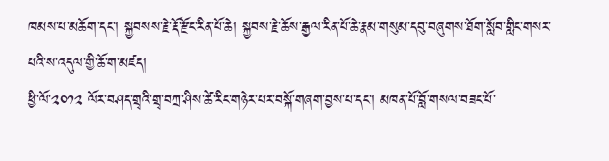ཁམས་པ་མཆོག་དང་། སྐྱབསས་རྗེ་རྡོ་རྫོང་རིན་པོ་ཆེ། སྐྱབས་རྗེ་ཆོས་རྒྱལ་རིན་པོ་ཆེ་རྣམ་གསུམ་དབུ་བཞུགས་ཐོག་སློབ་གླིང་གསར་པའི་ས་འདུལ་གྱི་ཆོ་ག་མཛད།
ཕྱི་ལོ་༢༠༡༢ ལོར་བཤད་གྲྭའི་གྲྭ་བཀྲ་ཤིས་ཚེ་རིང་གཉེར་པར་བསྐོ་གཞག་བྱས་པ་དང་། མཁན་པོ་བློ་གསལ་བཟང་པོ་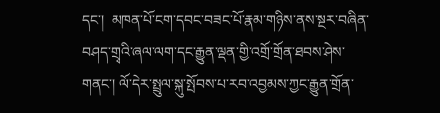དང་།  མཁན་པོ་ངག་དབང་བཟང་པོ་རྣམ་གཉིས་ནས་སྔར་བཞིན་བཤད་གྲྭའི་ཞལ་ལག་དང་རྒྱུན་ལྡན་གྱི་འགྲོ་གྲོན་ཐབས་ཤེས་གནང་། ལོ་དེར་སྤྲུལ་སྐུ་སྤོབས་པ་རབ་འབྱམས་ཀྱང་རྒྱུན་གྲོན་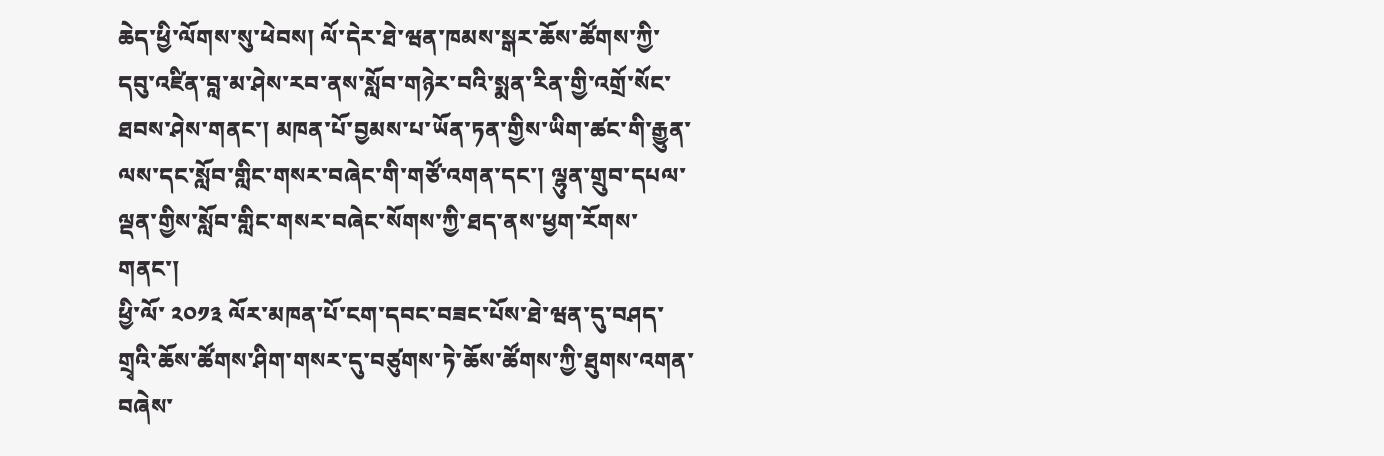ཆེད་ཕྱི་ལོགས་སུ་ཕེབས། ལོ་དེར་ཐེ་ཝན་ཁམས་སྒར་ཆོས་ཚོགས་ཀྱི་དབུ་འཛིན་བླ་མ་ཤེས་རབ་ནས་སློབ་གཉེར་བའི་སྨན་རིན་གྱི་འགྲོ་སོང་ཐབས་ཤེས་གནང་། མཁན་པོ་བྱམས་པ་ཡོན་ཏན་གྱིས་ཡིག་ཚང་གི་རྒྱུན་ལས་དང་སློབ་གླིང་གསར་བཞེང་གི་གཙོ་འགན་དང་། ལྷུན་གྲུབ་དཔལ་ལྡན་གྱིས་སློབ་གླིང་གསར་བཞེང་སོགས་ཀྱི་ཐད་ནས་ཕྱག་རོགས་གནང་།
ཕྱི་ལོ་ ༢༠༡༣ ལོར་མཁན་པོ་ངག་དབང་བཟང་པོས་ཐེ་ཝན་དུ་བཤད་གྲྭའི་ཆོས་ཚོགས་ཤིག་གསར་དུ་བཙུགས་ཏེ་ཆོས་ཚོགས་ཀྱི་ཐུགས་འགན་བཞེས་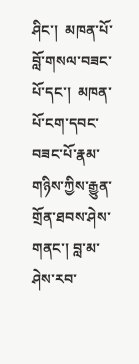ཤིང་།  མཁན་པོ་བློ་གསལ་བཟང་པོ་དང་།  མཁན་པོ་ངག་དབང་བཟང་པོ་རྣམ་གཉིས་ཀྱིས་རྒྱུན་གྲོན་ཐབས་ཤེས་གནང་། བླ་མ་ཤེས་རབ་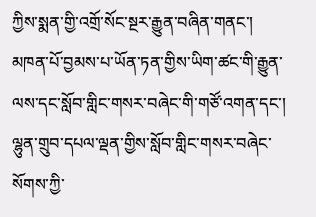ཀྱིས་སྨན་གྱི་འགྲོ་སོང་སྔར་རྒྱུན་བཞིན་གནང་། མཁན་པོ་བྱམས་པ་ཡོན་ཏན་གྱིས་ཡིག་ཚང་གི་རྒྱུན་ལས་དང་སློབ་གླིང་གསར་བཞེང་གི་གཙོ་འགན་དང་། ལྷུན་གྲུབ་དཔལ་ལྡན་གྱིས་སློབ་གླིང་གསར་བཞེང་སོགས་ཀྱི་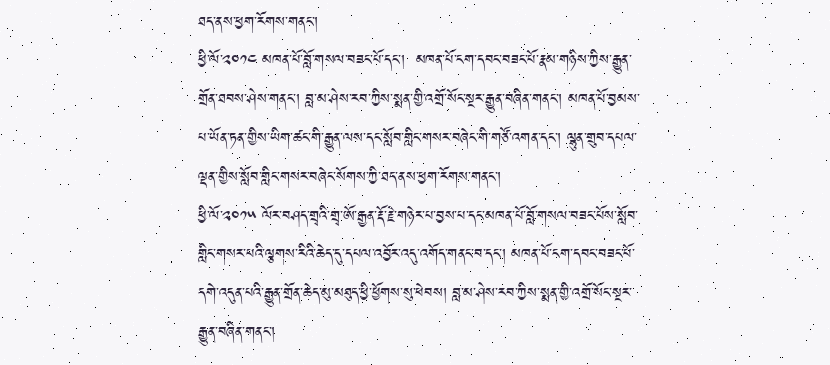ཐད་ནས་ཕྱག་རོགས་གནང་།
ཕྱི་ལོ་༢༠༡༤ མཁན་པོ་བློ་གསལ་བཟང་པོ་དང་།  མཁན་པོ་ངག་དབང་བཟང་པོ་རྣམ་གཉིས་ཀྱིས་རྒྱུན་གྲོན་ཐབས་ཤེས་གནང་། བླ་མ་ཤེས་རབ་ཀྱིས་སྨན་གྱི་འགྲོ་སོང་སྔར་རྒྱུན་བཞིན་གནང་། མཁན་པོ་བྱམས་པ་ཡོན་ཏན་གྱིས་ཡིག་ཚང་གི་རྒྱུན་ལས་དང་སློབ་གླིང་གསར་བཞེང་གི་གཙོ་འགན་དང་། ལྷུན་གྲུབ་དཔལ་ལྡན་གྱིས་སློབ་གླིང་གསར་བཞེང་སོགས་ཀྱི་ཐད་ནས་ཕྱག་རོགས་གནང་།
ཕྱི་ལོ་༢༠༡༥ ལོར་བཤད་གྲྭའི་གྲྭ་ཨོ་རྒྱན་རྡོ་རྗེ་གཉེར་པ་བྱས་པ་དང་མཁན་པོ་བློ་གསལ་བཟང་པོས་སློབ་གླིང་གསར་པའི་ལྕགས་རིའི་ཆེད་དུ་དཔལ་འབྱོར་འདུ་འགོད་གནང་བ་དང་། མཁན་པོ་ངག་དབང་བཟང་པོ་དགེ་འདུན་པའི་རྒྱུན་གྲོན་ཆེད་མུ་མཐུད་ཕྱི་ཕྱོགས་སུ་ཕེབས། བླ་མ་ཤེས་རབ་ཀྱིས་སྨན་གྱི་འགྲོ་སོང་སྔར་རྒྱུན་བཞིན་གནང་།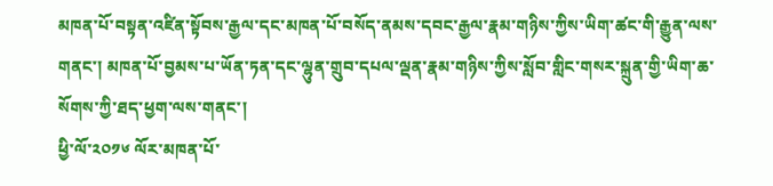མཁན་པོ་བསྟན་འཛིན་སྟོབས་རྒྱལ་དང་མཁན་པོ་བསོད་ནམས་དབང་རྒྱལ་རྣམ་གཉིས་ཀྱིས་ཡིག་ཚང་གི་རྒྱུན་ལས་གནང་། མཁན་པོ་བྱམས་པ་ཡོན་ཏན་དང་ལྷུན་གྲུབ་དཔལ་ལྡན་རྣམ་གཉིས་ཀྱིས་སློབ་གླིང་གསར་སྐྲུན་གྱི་ཡིག་ཆ་སོགས་ཀྱི་ཐད་ཕྱག་ལས་གནང་།
ཕྱི་ལོ་༢༠༡༦ ལོར་མཁན་པོ་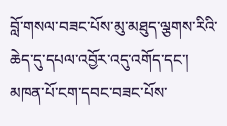བློ་གསལ་བཟང་པོས་མུ་མཐུད་ལྕགས་རིའི་ཆེད་དུ་དཔལ་འབྱོར་འདུ་འགོད་དང་། མཁན་པོ་ངག་དབང་བཟང་པོས་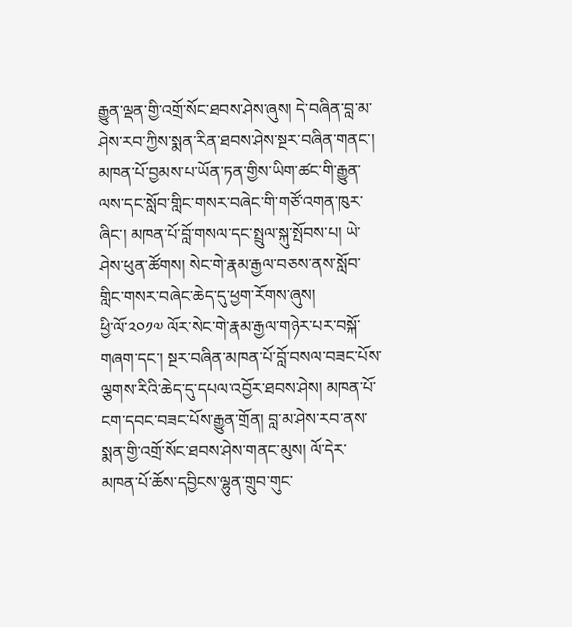རྒྱུན་ལྡན་གྱི་འགྲོ་སོང་ཐབས་ཤེས་ཞུས། དེ་བཞིན་བླ་མ་ཤེས་རབ་ཀྱིས་སྨན་རིན་ཐབས་ཤེས་སྔར་བཞིན་གནང་། མཁན་པོ་བྱམས་པ་ཡོན་ཏན་གྱིས་ཡིག་ཚང་གི་རྒྱུན་ལས་དང་སློབ་གླིང་གསར་བཞེང་གི་གཙོ་འགན་ཁུར་ཞིང་། མཁན་པོ་བློ་གསལ་དང་སྤྲུལ་སྐུ་སྤོབས་པ། ཡེ་ཤེས་ཕུན་ཚོགས། སེང་གེ་རྣམ་རྒྱལ་བཅས་ནས་སློབ་གླིང་གསར་བཞེང་ཆེད་དུ་ཕྱག་རོགས་ཞུས།
ཕྱི་ལོ་༢༠༡༧ ལོར་སེང་གེ་རྣམ་རྒྱལ་གཉེར་པར་བསྐོ་གཞག་དང་། སྔར་བཞིན་མཁན་པོ་བློ་བསལ་བཟང་པོས་ལྕགས་རིའི་ཆེད་དུ་དཔལ་འབྱོར་ཐབས་ཤེས། མཁན་པོ་ངག་དབང་བཟང་པོས་རྒྱུན་གྲོན། བླ་མ་ཤེས་རབ་ནས་སྨན་གྱི་འགྲོ་སོང་ཐབས་ཤེས་གནང་མུས། ལོ་དེར་མཁན་པོ་ཆོས་དབྱིངས་ལྷུན་གྲུབ་གུང་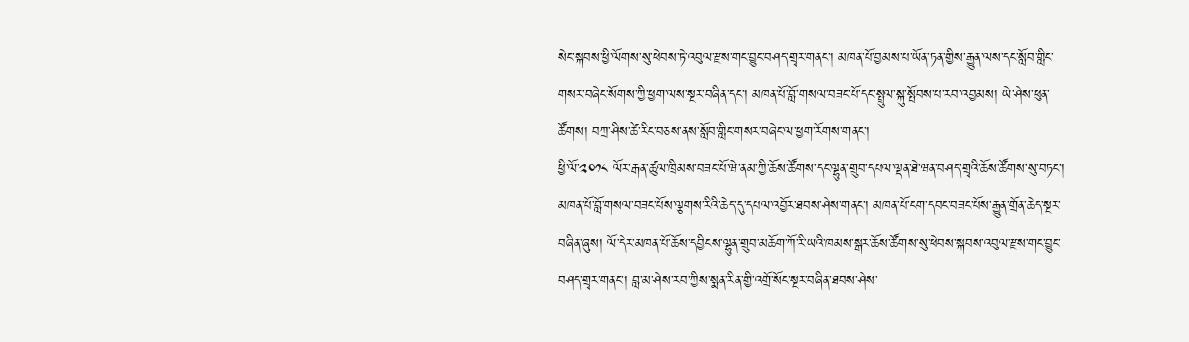སེང་སྐབས་ཕྱི་ལོགས་སུ་ཕེབས་ཏེ་འབུལ་རྫས་གང་བྱུང་བཤད་གྲྭར་གནང་། མཁན་པོ་བྱམས་པ་ཡོན་ཏན་གྱིས་རྒྱུན་ལས་དང་སློབ་གླིང་གསར་བཞེང་སོགས་ཀྱི་ཕྱག་ལས་སྔར་བཞིན་དང་། མཁན་པོ་བློ་གསལ་བཟང་པོ་དང་སྤྲུལ་སྐུ་སྤོབས་པ་རབ་འབྱམས། ཡེ་ཤེས་ཕུན་ཚོགས། བཀྲ་ཤིས་ཚེ་རིང་བཅས་ནས་སློབ་གླིང་གསར་བཞེང་ལ་ཕྱག་རོགས་གནང་།
ཕྱི་ལོ་༢༠༡༨ ལོར་རྒན་ཚུལ་ཁྲིམས་བཟང་པོ་ཝེ་ནམ་ཀྱི་ཆོས་ཚོགས་དང་ལྷུན་གྲུབ་དཔལ་ལྡན་ཐེ་ཝན་བཤད་གྲྭའི་ཆོས་ཚོགས་སུ་བཏང་། མཁན་པོ་བློ་གསལ་བཟང་པོས་ལྕགས་རིའི་ཆེད་དུ་དཔལ་འབྱོར་ཐབས་ཤེས་གནང་། མཁན་པོ་ངག་དབང་བཟང་པོས་རྒྱུན་གྲོན་ཆེད་སྔར་བཞིན་ཞུས། ལོ་དེར་མཁན་པོ་ཆོས་དབྱིངས་ལྷུན་གྲུབ་མཆོག་ཀོ་རི་ཡའི་ཁམས་སྒར་ཆོས་ཚོགས་སུ་ཕེབས་སྐབས་འབུལ་རྫས་གང་བྱུང་བཤད་གྲྭར་གནང་། བླ་མ་ཤེས་རབ་ཀྱིས་སྨན་རིན་གྱི་འགྲོ་སོང་སྔར་བཞིན་ཐབས་ཤེས་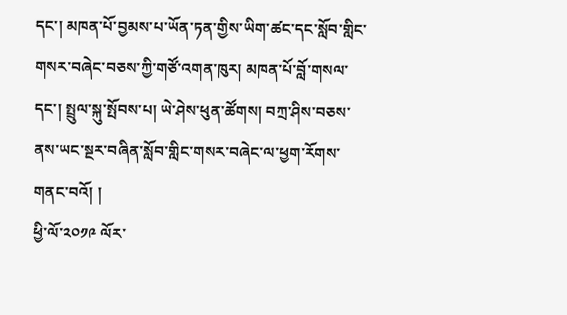དང་། མཁན་པོ་བྱམས་པ་ཡོན་ཏན་གྱིས་ཡིག་ཚང་དང་སློབ་གླིང་གསར་བཞེང་བཅས་ཀྱི་གཙོ་འགན་ཁུར། མཁན་པོ་བློ་གསལ་དང་། སྤྲུལ་སྐུ་སྤོབས་པ། ཡེ་ཤེས་ཕུན་ཚོགས། བཀྲ་ཤིས་བཅས་ནས་ཡང་སྔར་བཞིན་སློབ་གླིང་གསར་བཞེང་ལ་ཕྱག་རོགས་གནང་བའོ། །
ཕྱི་ལོ་༢༠༡༩ ལོར་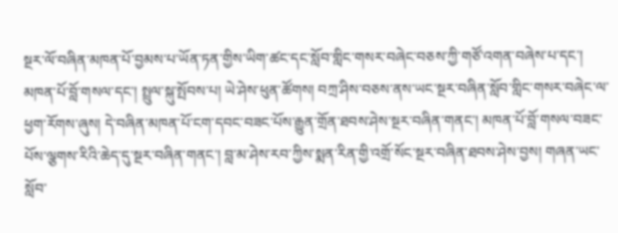སྔར་ལོ་བཞིན་མཁན་པོ་བྱམས་པ་ཡོན་ཏན་གྱིས་ཡིག་ཚང་དང་སློབ་གླིང་གསར་བཞེང་བཅས་ཀྱི་གཙོ་འགན་བཞེས་པ་དང་། མཁན་པོ་བློ་གསལ་དང་། སྤྲུལ་སྐུ་སྤོབས་པ། ཡེ་ཤེས་ཕུན་ཚོགས། བཀྲ་ཤིས་བཅས་ནས་ཡང་སྔར་བཞིན་སློབ་གླིང་གསར་བཞེང་ལ་ཕྱག་རོགས་ཞུས། དེ་བཞིན་མཁན་པོ་ངག་དབང་བཟང་པོས་རྒྱུན་གྲོན་ཐབས་ཤེས་སྔར་བཞིན་གནང་། མཁན་པོ་བློ་གསལ་བཟང་པོས་ལྕགས་རིའི་ཆེད་དུ་སྔར་བཞིན་གནང་། བླ་མ་ཤེས་རབ་ཀྱིས་སྨན་རིན་གྱི་འགྲོ་སོང་སྔར་བཞིན་ཐབས་ཤེས་བྱས། གཞན་ཡང་སློབ་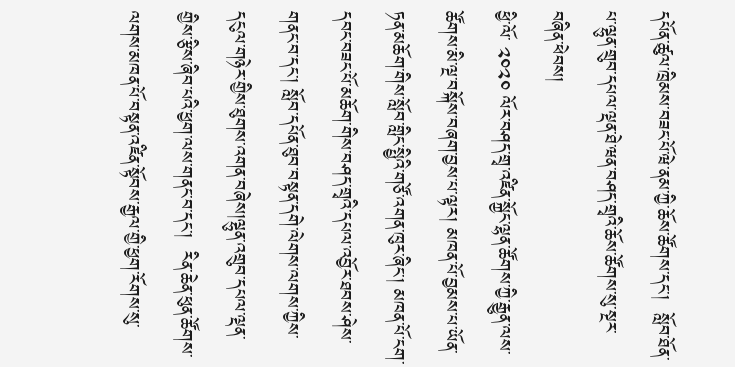དཔོན་ཚུལ་ཁྲིམས་བཟང་པོ་ཝེ་ནམ་ཀྱི་ཆོས་ཚོགས་དང་།  སློབ་ཐོན་པ་ལྷུན་གྲུབ་དཔལ་ལྡན་ཐེ་ཝན་བཤད་གྲྭའི་ཆོས་ཚོགས་སུ་སྔར་བཞིན་ཕེབས།
ཕྱི་ལོ་ ༢༠༢༠ ལོར་བཤད་གྲྭ་འཛིན་སྐྱོང་ལྷན་ཚོགས་ཀྱི་རྒྱུན་ལས་ཚོགས་མི་ལྔ་བསྐོས་བཞག་བྱས་པ་ལྟར། མཁན་པོ་བྱམས་པ་ཡོན་ཏན་མཆོག་གིས་སློབ་གླིང་སྤྱིའི་གཙོ་འགན་ཁུར་ཞིང་། མཁན་པོ་ངག་དབང་བཟང་པོ་མཆོག་གིས་བཤད་གྲྭའི་དཔལ་འབྱོར་ཐབས་ཤེས་གནང་བ་དང་། སློབ་དཔོན་ཐུབ་བསྟན་དགེ་ལེགས་ལགས་ཀྱིས་དངུལ་གཉེར་གྱིས་ཐུགས་འགན་བཞེས།ལྷུན་འགྲུབ་དཔལ་ལྡན་གྱིས་རྩིས་ཞིབ་པའི་ཕྱག་ལས་གནང་བ་དང་།  རིན་ཆེན་ཕུན་ཚོགས་ལགས་མཁན་པོ་བསྟན་འཛིན་སྟོབས་རྒྱལ་གྱི་ཕྱག་རོགས་སུ་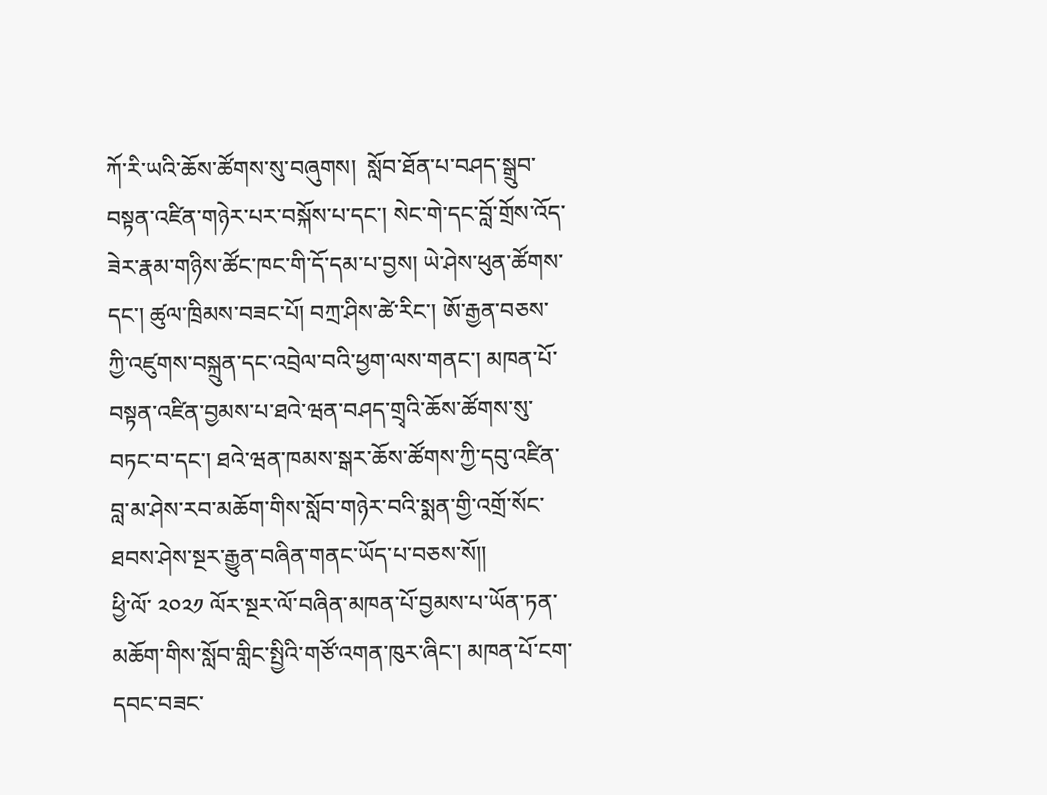ཀོ་རི་ཡའི་ཆོས་ཚོགས་སུ་བཞུགས།  སློབ་ཐོན་པ་བཤད་སྒྲུབ་བསྟན་འཛིན་གཉེར་པར་བསྐོས་པ་དང་། སེང་གེ་དང་བློ་གྲོས་འོད་ཟེར་རྣམ་གཉིས་ཚོང་ཁང་གི་དོ་དམ་པ་བྱས། ཡེ་ཤེས་ཕུན་ཚོགས་དང་། ཚུལ་ཁྲིམས་བཟང་པོ། བཀྲ་ཤིས་ཚེ་རིང་། ཨོ་རྒྱན་བཅས་ཀྱི་འཛུགས་བསྐྲུན་དང་འབྲེལ་བའི་ཕྱག་ལས་གནང་། མཁན་པོ་བསྟན་འཛིན་བྱམས་པ་ཐའེ་ཝན་བཤད་གྲྭའི་ཆོས་ཚོགས་སུ་བཏང་བ་དང་། ཐའེ་ཝན་ཁམས་སྒར་ཆོས་ཚོགས་ཀྱི་དབུ་འཛིན་བླ་མ་ཤེས་རབ་མཆོག་གིས་སློབ་གཉེར་བའི་སྨན་གྱི་འགྲོ་སོང་ཐབས་ཤེས་སྔར་རྒྱུན་བཞིན་གནང་ཡོད་པ་བཅས་སོ།།
ཕྱི་ལོ་ ༢༠༢༡ ལོར་སྔར་ལོ་བཞིན་མཁན་པོ་བྱམས་པ་ཡོན་ཏན་མཆོག་གིས་སློབ་གླིང་སྤྱིའི་གཙོ་འགན་ཁུར་ཞིང་། མཁན་པོ་ངག་དབང་བཟང་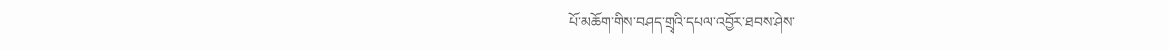པོ་མཆོག་གིས་བཤད་གྲྭའི་དཔལ་འབྱོར་ཐབས་ཤེས་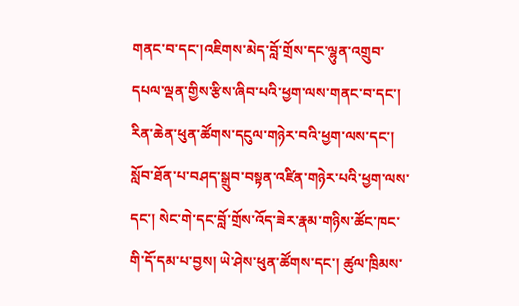གནང་བ་དང་།འཇིགས་མེད་བློ་གྲོས་དང་ལྷུན་འགྲུབ་དཔལ་ལྡན་གྱིས་རྩིས་ཞིབ་པའི་ཕྱག་ལས་གནང་བ་དང་།  རིན་ཆེན་ཕུན་ཚོགས་དངུལ་གཉེར་བའི་ཕྱག་ལས་དང་། སློབ་ཐོན་པ་བཤད་སྒྲུབ་བསྟན་འཛིན་གཉེར་པའི་ཕྱག་ལས་དང་། སེང་གེ་དང་བློ་གྲོས་འོད་ཟེར་རྣམ་གཉིས་ཚོང་ཁང་གི་དོ་དམ་པ་བྱས། ཡེ་ཤེས་ཕུན་ཚོགས་དང་། ཚུལ་ཁྲིམས་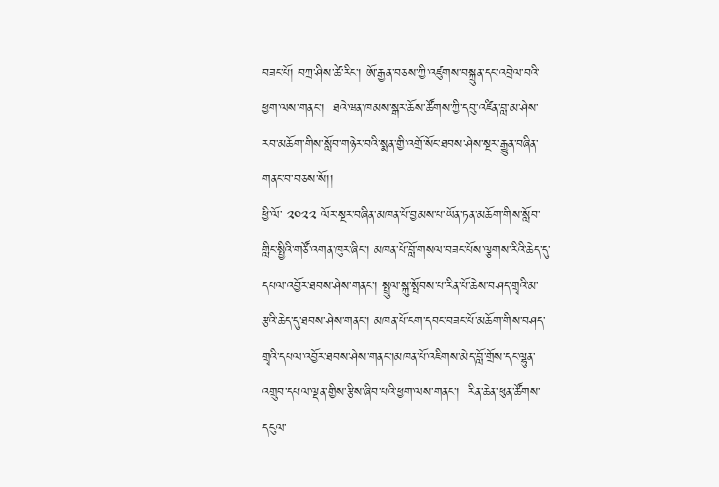བཟང་པོ། བཀྲ་ཤིས་ཚེ་རིང་། ཨོ་རྒྱན་བཅས་ཀྱི་འཛུགས་བསྐྲུན་དང་འབྲེལ་བའི་ཕྱག་ལས་གནང་།  ཐའེ་ཝན་ཁམས་སྒར་ཆོས་ཚོགས་ཀྱི་དབུ་འཛིན་བླ་མ་ཤེས་རབ་མཆོག་གིས་སློབ་གཉེར་བའི་སྨན་གྱི་འགྲོ་སོང་ཐབས་ཤེས་སྔར་རྒྱུན་བཞིན་གནང་བ་བཅས་སོ།།
ཕྱི་ལོ་ ༢༠༢༢ ལོར་སྔར་བཞིན་མཁན་པོ་བྱམས་པ་ཡོན་ཏན་མཆོག་གིས་སློབ་གླིང་སྤྱིའི་གཙོ་འགན་ཁུར་ཞིང་། མཁན་པོ་བློ་གསལ་བཟང་པོས་ལྕགས་རིའི་ཆེད་དུ་དཔལ་འབྱོར་ཐབས་ཤེས་གནང་། སྤྲུལ་སྐུ་སྤོབས་པ་རིན་པོ་ཆེས་བཤད་གྲྭའི་མ་རྩའི་ཆེད་དུ་ཐབས་ཤེས་གནང་། མཁན་པོ་ངག་དབང་བཟང་པོ་མཆོག་གིས་བཤད་གྲྭའི་དཔལ་འབྱོར་ཐབས་ཤེས་གནང་།མཁན་པོ་འཇིགས་མེད་བློ་གྲོས་དང་ལྷུན་འགྲུབ་དཔལ་ལྡན་གྱིས་རྩིས་ཞིབ་པའི་ཕྱག་ལས་གནང་།  རིན་ཆེན་ཕུན་ཚོགས་དངུལ་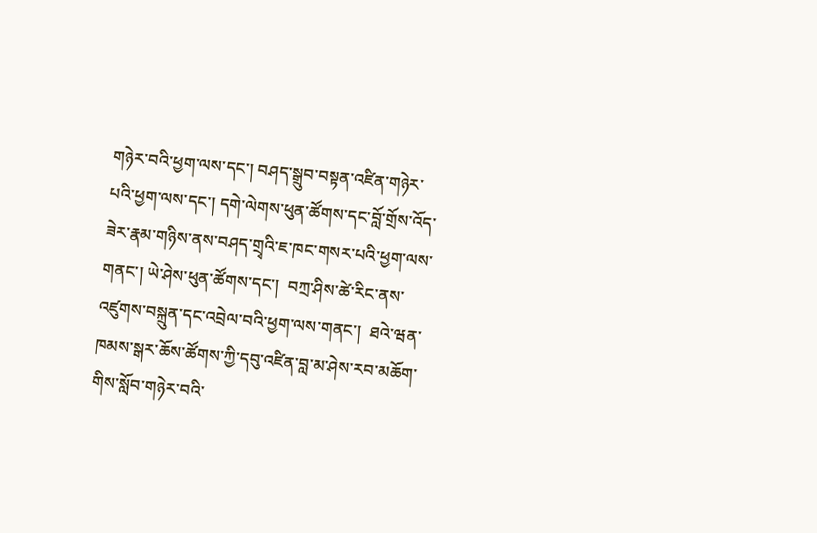གཉེར་བའི་ཕྱག་ལས་དང་། བཤད་སྒྲུབ་བསྟན་འཛིན་གཉེར་པའི་ཕྱག་ལས་དང་། དགེ་ལེགས་ཕུན་ཚོགས་དང་བློ་གྲོས་འོད་ཟེར་རྣམ་གཉིས་ནས་བཤད་གྲྭའི་ཇ་ཁང་གསར་པའི་ཕྱག་ལས་གནང་། ཡེ་ཤེས་ཕུན་ཚོགས་དང་།  བཀྲ་ཤིས་ཚེ་རིང་ནས་འཛུགས་བསྐྲུན་དང་འབྲེལ་བའི་ཕྱག་ལས་གནང་།  ཐའེ་ཝན་ཁམས་སྒར་ཆོས་ཚོགས་ཀྱི་དབུ་འཛིན་བླ་མ་ཤེས་རབ་མཆོག་གིས་སློབ་གཉེར་བའི་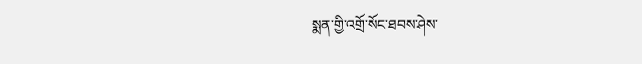སྨན་གྱི་འགྲོ་སོང་ཐབས་ཤེས་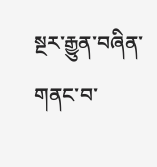སྔར་རྒྱུན་བཞིན་གནང་བ་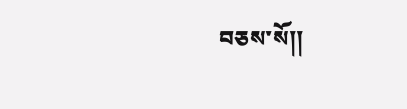བཅས་སོ།།